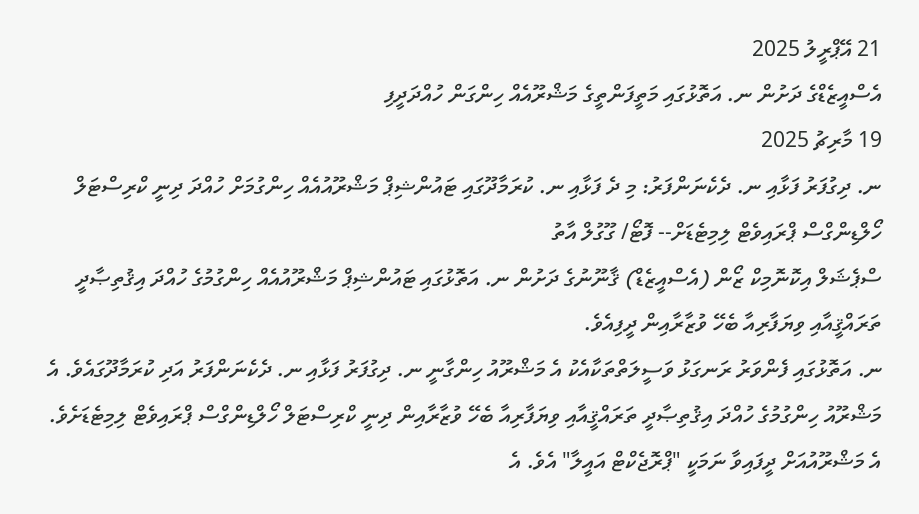21 އޭޕްރީލު 2025
އެސްއީޒެޑްގެ ދަށުން ނ. އަތޮޅުގައި މަތީފަންތީގެ މަޝްރޫއެއް ހިންގަން ހުއްދަދީފި
19 މާރިޗު 2025
ނ. ދިގުފަރު ފަޅާއި ނ. ދެކެނަންފަރު: މި ދެ ފަޅާއި ނ. ކުރަމާދޫގައި ޓައުންޝިޕް މަޝްރޫއުއެއް ހިންގުމަށް ހުއްދަ ދިނީ ކްރިސްޓަލް ހޯލްޑިންގްސް ޕްރައިވެޓް ލިމިޓެޑަށް-- ފޮޓޯ/ ގޫގުލް އާތު
ސްޕެޝަލް އިކޮނޮމިކް ޒޯން (އެސްއީޒެޑް) ޤާނޫނުގެ ދަށުން ނ. އަތޮޅުގައި ޓައުންޝިޕް މަޝްރޫއުއެއް ހިންގުމުގެ ހުއްދަ އިޤުތިޞާދީ ތަރައްޤީއާއި ވިޔަފާރިއާ ބެހޭ ވުޒާރާއިން ދީފިއެވެ.
ނ. އަތޮޅުގައި ފެންވަރު ރަނގަޅު ވަސީލަތްތަކާއެކު އެ މަޝްރޫއު ހިންގާނީ ނ. ދިގުފަރު ފަޅާއި ނ. ދެކެނަންފަރު އަދި ކުރަމާދޫގައެވެ. އެ މަޝްރޫއު ހިންގުމުގެ ހުއްދަ އިޤުތިޞާދީ ތަރައްޤީއާއި ވިޔަފާރިއާ ބެހޭ ވުޒާރާއިން ދިނީ ކްރިސްޓަލް ހޯލްޑިންގްސް ޕްރައިވެޓް ލިމިޓެޑަށެވެ.
އެ މަޝްރޫއުއަށް ދީފައިވާ ނަމަކީ "ޕްރޮޖެކްޓް އައީލާ" އެވެ. އެ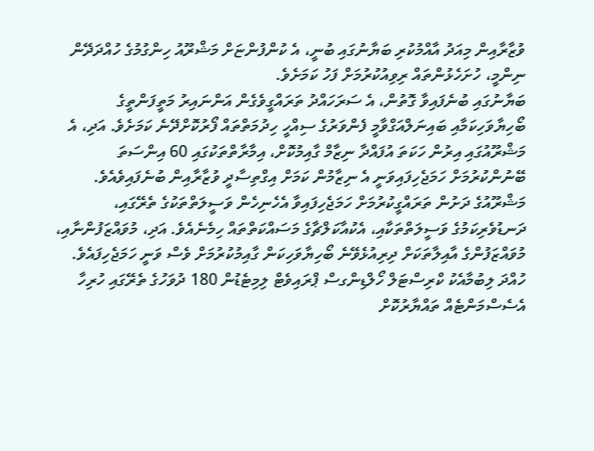ވުޒާރާއިން މިއަދު އާއްމުކުރި ބަޔާނުގައި ބުނީ، އެ ކުންފުންޏަށް މަޝްރޫއު ހިންގުމުގެ ހުއްދަދޭން ނިންމީ، ހުށަހެޅުންތައް ރިވިއުކުރުމަށް ފަހު ކަމަށެވެ.
ބަޔާނުގައި ބުނެފައިވާ ގޮތުން، އެ ސަރަހައްދު ތަރައްގީވެގެން އަންނައިރު މަތީފަންތީގެ ބޯހިޔާވަހިކަމާއި ބައިނަލްއަގްވާމީ ފެންވަރުގެ ސިއްހީ ހިދުމަތްތައް ފޯރުކޮށްދޭނެ ކަމަށެވެ. އަދި، އެ މަޝްރޫއުގައި އިރުން ހަކަތަ އުފައްދާ ނިޒާމް ގާއިމުކޮށް، އިމާރާތްތަކުގައި 60 އިންސަތަ ބޭނުންކުރުމަށް ހަމަޖެހިފައިވަނީ އެ ނިޒާމުން ކަމަށް އިގްތިސާދީ ވުޒާރާއިން ބުނެފައިވެއެވެ.
މަޝްރޫއުގެ ދަށުން ތަރައްގީކުރުމަށް ހަމަޖެހިފައިވާ އެހެނިހެން ވަސީލަތްތަކުގެ ތެރޭގައި، ދަނޑުވެރިކަމުގެ ވަސީލަތްތަކާއި، އެކުއާކަލްޗާގެ މަސައްކަތްތައް ހިމެނެއެވެ. އަދި، މުވައްޒަފުންނާއި، މުވައްޒަފުންގެ އާއިލާތަކަށް ދިރިއުޅެވޭނެ ބޯހިޔާވަހިކަން ގާއިމުކުރުމަށް ވެސް ވަނީ ހަމަޖެހިފައެވެ.
ހުއްދަ ލިބުމާއެކު ކްރިސްޓަލް ހޯލްޑިންގސް ޕްރައިވެޓް ލިމިޓެޑުން 180 ދުވަހުގެ ތެރޭގައި ހުރިހާ އެސެސްމަންޓެއް ތައްޔާރުކޮށް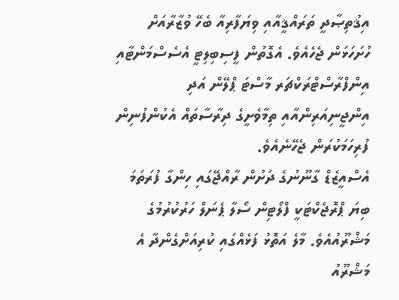އިޤުތިޞާދީ ތަރައްޤީއާއި ވިޔަފާރިއާ ބެހޭ ވުޒާރާއަށް ހުށަހަޅަން ޖެހެއެވެ. އެގޮތުން ފީސިބިލިޓީ އެސެސްމަންޓާއި އިންފްރާސްޓްރަކްޗަރ މާސްޓަ ޕްލޭން އަދި އިންޖީނިއަރިންއާއި ތިމާވެށީގެ ދިރާސާތައް އެކުންފުނިން ފުރިހަމަކުރަން ޖެހޭނެއެވެ.
އެސްއީޒެޑް ގާނޫނުގެ ދަށުން ރާއްޖޭގައި ހިންގާ ފުރަތަމަ ބިޔަ ޕްރޮޖެކްޓަކީ ފްލޯޓިން ސޯލާ ޕެނަލް ހަރުކުރުމުގެ މަޝްރޫއުއެވެ. މާލެ އަތޮޅު ފަޅެއްގައި ކުރިއަށްގެންދާ އެ މަޝްރޫއު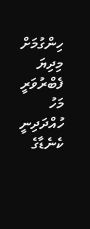ހިންގުމަށް މިދިޔަ ފެބްރުވަރީ މަހު ހުއްދަދިނީ ކެނެޑާގެ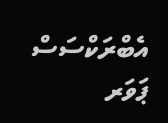އެބްރަކްސަސް ޕަވަރ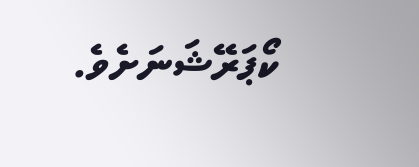ކޯޕަރޭޝަނަށެވެ.